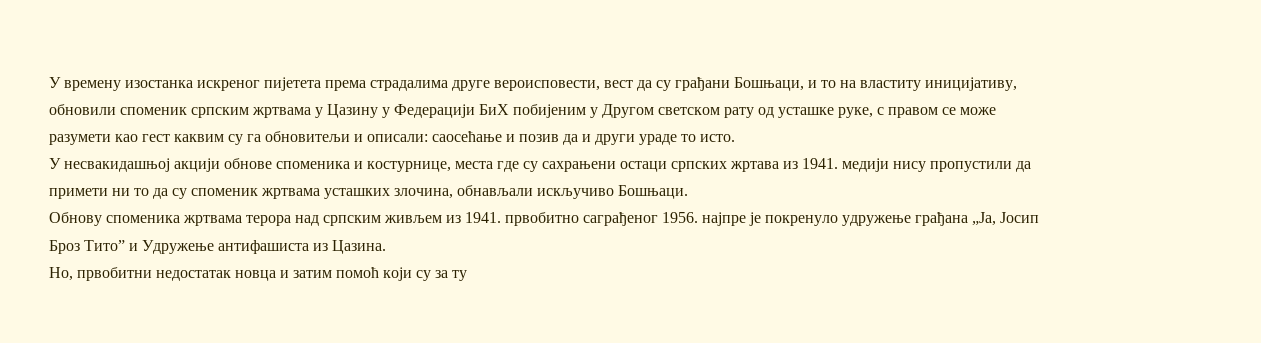У времену изостанка искреног пијетета према страдалима друге вероисповести, вест да су грађани Бошњаци, и то на властиту иницијативу, обновили споменик српским жртвама у Цазину у Федерацији БиХ побијеним у Другом светском рату од усташке руке, с правом се може разумети као гест каквим су га обновитељи и описали: саосећање и позив да и други ураде то исто.
У несвакидашњој акцији обнове споменика и костурнице, места где су сахрањени остаци српских жртава из 1941. медији нису пропустили да примети ни то да су споменик жртвама усташких злочина, обнављали искључиво Бошњаци.
Обнову споменика жртвама терора над српским живљем из 1941. првобитно саграђеног 1956. најпре је покренуло удружење грађана „Ја, Јосип Броз Тито” и Удружење антифашиста из Цазина.
Но, првобитни недостатак новца и затим помоћ који су за ту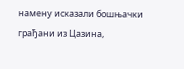намену исказали бошњачки грађани из Цазина,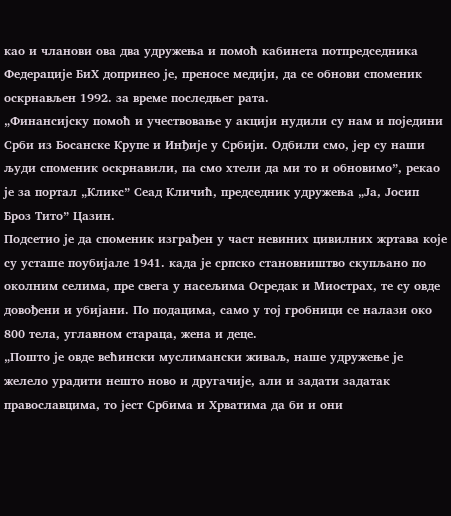као и чланови ова два удружења и помоћ кабинета потпредседника Федерације БиХ допринео је, преносе медији, да се обнови споменик оскрнављен 1992. за време последњег рата.
„Финансијску помоћ и учествовање у акцији нудили су нам и поједини Срби из Босанске Крупе и Инђије у Србији. Одбили смо, јер су наши људи споменик оскрнавили, па смо хтели да ми то и обновимо”, рекао је за портал „Кликс” Сеад Кличић, председник удружења „Ја, Јосип Броз Тито” Цазин.
Подсетио је да споменик изграђен у част невиних цивилних жртава које су усташе поубијале 1941. када је српско становништво скупљано по околним селима, пре свега у насељима Осредак и Миострах, те су овде довођени и убијани. По подацима, само у тој гробници се налази око 800 тела, углавном стараца, жена и деце.
„Пошто је овде већински муслимански живаљ, наше удружење је желело урадити нешто ново и другачије, али и задати задатак православцима, то јест Србима и Хрватима да би и они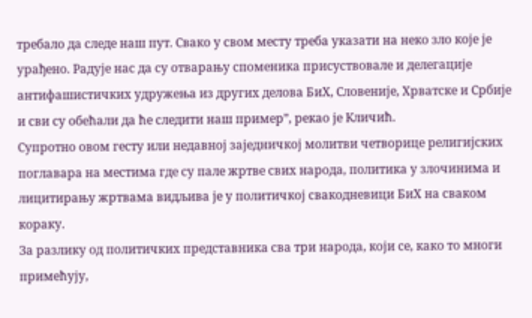требало да следе наш пут. Свако у свом месту треба указати на неко зло које је урађено. Радује нас да су отварању споменика присуствовале и делегације антифашистичких удружења из других делова БиХ, Словеније, Хрватске и Србије и сви су обећали да ће следити наш пример”, рекао је Кличић.
Супротно овом гесту или недавној заједничкој молитви четворице религијских поглавара на местима где су пале жртве свих народа, политика у злочинима и лицитирању жртвама видљива је у политичкој свакодневици БиХ на сваком кораку.
За разлику од политичких представника сва три народа, који се, како то многи примећују,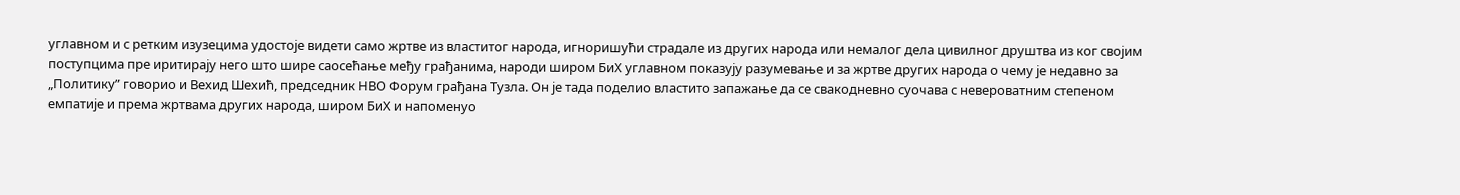углавном и с ретким изузецима удостоје видети само жртве из властитог народа, игноришући страдале из других народа или немалог дела цивилног друштва из ког својим поступцима пре иритирају него што шире саосећање међу грађанима, народи широм БиХ углавном показују разумевање и за жртве других народа о чему је недавно за „Политику” говорио и Вехид Шехић, председник НВО Форум грађана Тузла. Он је тада поделио властито запажање да се свакодневно суочава с невероватним степеном емпатије и према жртвама других народа, широм БиХ и напоменуо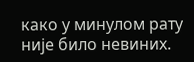како у минулом рату није било невиних.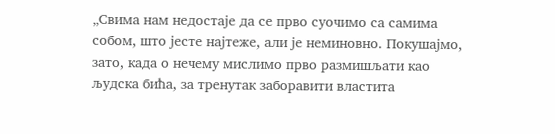„Свима нам недостаје да се прво суочимо са самима собом, што јесте најтеже, али је неминовно. Покушајмо, зато, када о нечему мислимо прво размишљати као људска бића, за тренутак заборавити властита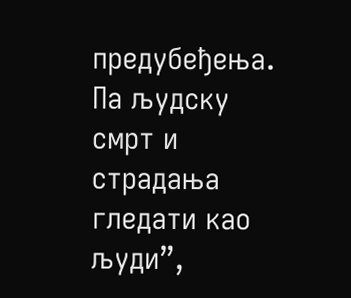предубеђења. Па људску смрт и страдања гледати као људи”,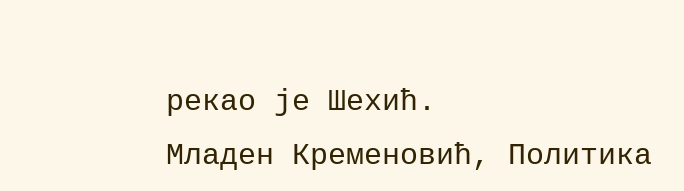рекао је Шехић.
Младен Кременовић, Политика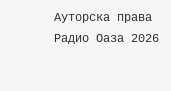Ауторска права Радио Оаза 2026